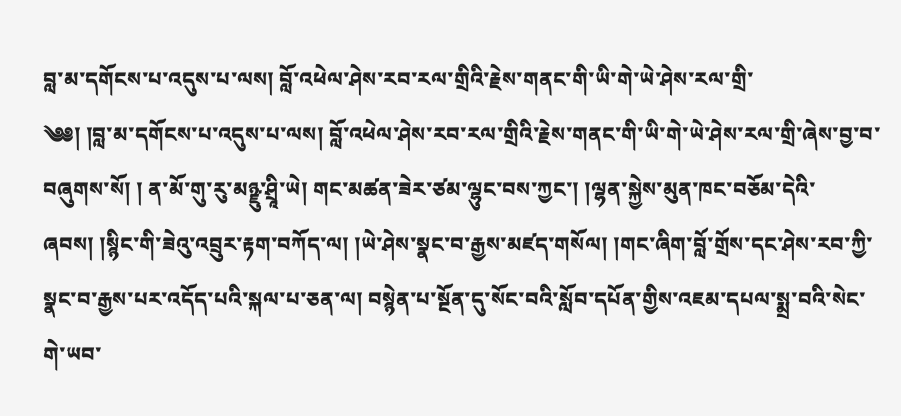བླ་མ་དགོངས་པ་འདུས་པ་ལས། བློ་འཕེལ་ཤེས་རབ་རལ་གྲིའི་རྗེས་གནང་གི་ཡི་གེ་ཡེ་ཤེས་རལ་གྲི་
༄༅། །བླ་མ་དགོངས་པ་འདུས་པ་ལས། བློ་འཕེལ་ཤེས་རབ་རལ་གྲིའི་རྗེས་གནང་གི་ཡི་གེ་ཡེ་ཤེས་རལ་གྲི་ཞེས་བྱ་བ་བཞུགས་སོ། ། ན་མོ་གུ་རུ་མཉྫུ་ཤྲཱི་ཡེ། གང་མཚན་ཟེར་ཙམ་ལྷུང་བས་ཀྱང་། །ལྷན་སྐྱེས་མུན་ཁང་བཅོམ་དེའི་ཞབས། །སྙིང་གི་ཟེའུ་འབྲུར་རྟག་བཀོད་ལ། །ཡེ་ཤེས་སྣང་བ་རྒྱས་མཛད་གསོལ། །གང་ཞིག་བློ་གྲོས་དང་ཤེས་རབ་ཀྱི་སྣང་བ་རྒྱས་པར་འདོད་པའི་སྐལ་པ་ཅན་ལ། བསྙེན་པ་སྔོན་དུ་སོང་བའི་སློབ་དཔོན་གྱིས་འཇམ་དཔལ་སྨྲ་བའི་སེང་གེ་ཡབ་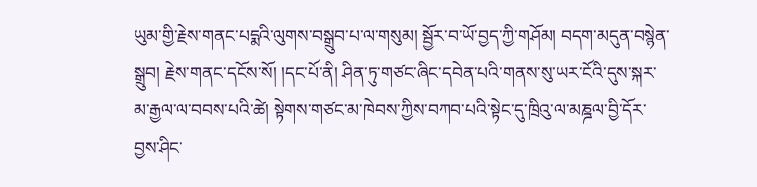ཡུམ་གྱི་རྗེས་གནང་པདྨའི་ལུགས་བསྒྲུབ་པ་ལ་གསུམ། སྦྱོར་བ་ཡོ་བྱད་ཀྱི་གཤོམ། བདག་མདུན་བསྙེན་སྒྲུབ། རྗེས་གནང་དངོས་སོ། །དང་པོ་ནི། ཤིན་ཏུ་གཙང་ཞིང་དབེན་པའི་གནས་སུ་ཡར་ངོའི་དུས་སྐར་མ་རྒྱལ་ལ་བབས་པའི་ཚེ། སྟེགས་གཙང་མ་ཁེབས་ཀྱིས་བཀབ་པའི་སྟེང་དུ་ཁྲིའུ་ལ་མཎྜལ་བྱི་དོར་བྱས་ཤིང་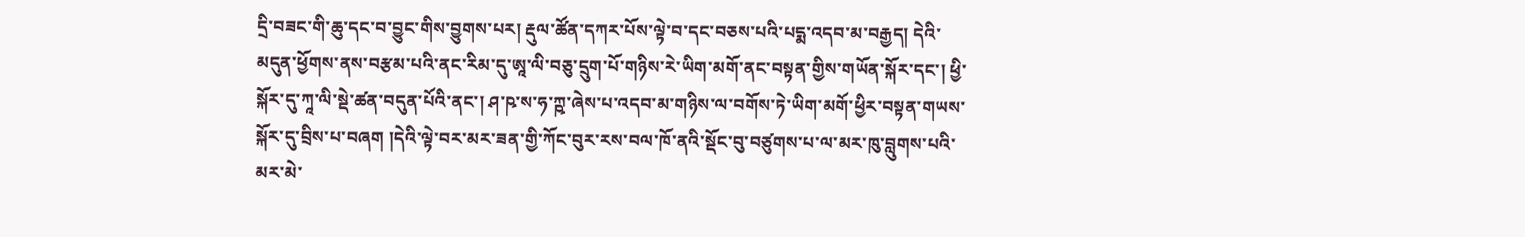དྲི་བཟང་གི་ཆུ་དང་བ་བྱུང་གིས་བྱུགས་པར། རྡུལ་ཚོན་དཀར་པོས་ལྟེ་བ་དང་བཅས་པའི་པདྨ་འདབ་མ་བརྒྱད། དེའི་མདུན་ཕྱོགས་ནས་བརྩམ་པའི་ནང་རིམ་དུ་ཨཱ་ལི་བཅུ་དྲུག་པོ་གཉིས་རེ་ཡིག་མགོ་ནང་བསྟན་གྱིས་གཡོན་སྐོར་དང་། ཕྱི་སྐོར་དུ་ཀཱ་ལི་སྡེ་ཚན་བདུན་པོའི་ནང་། ཤ་ཥ་ས་ཧ་ཀྵ་ཞེས་པ་འདབ་མ་གཉིས་ལ་བགོས་ཏེ་ཡིག་མགོ་ཕྱིར་བསྟན་གཡས་སྐོར་དུ་བྲིས་པ་བཞག །དེའི་ལྟེ་བར་མར་ཟན་གྱི་ཀོང་བུར་རས་བལ་ཁོ་ནའི་སྡོང་བུ་བཙུགས་པ་ལ་མར་ཁུ་བླུགས་པའི་མར་མེ་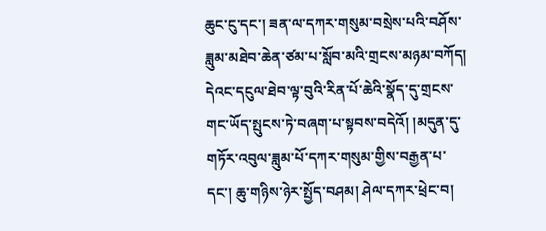ཆུང་ངུ་དང་། ཟན་ལ་དཀར་གསུམ་བསྲེས་པའི་བཤོས་ཟླུམ་མཐེབ་ཆེན་ཙམ་པ་སློབ་མའི་གྲངས་མཉམ་བཀོད། དེའང་དངུལ་ཐེབ་ལྟ་བུའི་རིན་པོ་ཆེའི་སྣོད་དུ་གྲངས་གང་ཡོད་སྤུངས་ཏེ་བཞག་པ་སྟབས་བདེའོ། །མདུན་དུ་གཏོར་འབུལ་ཟླུམ་པོ་དཀར་གསུམ་གྱིས་བརྒྱན་པ་དང་། ཆུ་གཉིས་ཉེར་སྤྱོད་བཤམ། ཤེལ་དཀར་ཕྲེང་བ།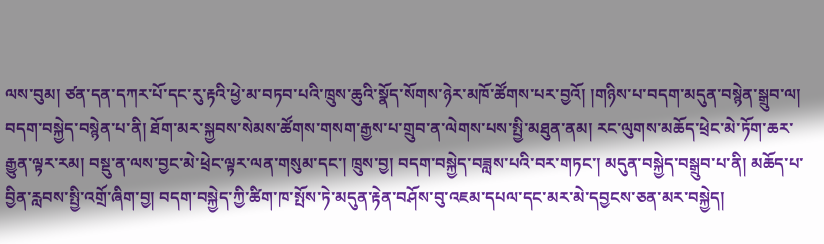ལས་བུམ། ཙན་དན་དཀར་པོ་དང་རུ་རྟའི་ཕྱེ་མ་བཏབ་པའི་ཁྲུས་ཆུའི་སྣོད་སོགས་ཉེར་མཁོ་ཚོགས་པར་བྱའོ། །གཉིས་པ་བདག་མདུན་བསྙེན་སྒྲུབ་ལ། བདག་བསྐྱེད་བསྙེན་པ་ནི། ཐོག་མར་སྐྱབས་སེམས་ཚོགས་གསག་རྒྱས་པ་གྲུབ་ན་ལེགས་པས་སྤྱི་མཐུན་ནམ། རང་ལུགས་མཆོད་ཕྲེང་མེ་ཏོག་ཆར་རྒྱུན་ལྟར་རམ། བསྡུ་ན་ལས་བྱང་མེ་ཕྲེང་ལྟར་ལན་གསུམ་དང་། ཁྲུས་བྱ། བདག་བསྐྱེད་བཟླས་པའི་བར་གཏང་། མདུན་བསྐྱེད་བསྒྲུབ་པ་ནི། མཆོད་པ་བྱིན་རླབས་སྤྱི་འགྲོ་ཞིག་བྱ། བདག་བསྐྱེད་ཀྱི་ཚིག་ཁ་སྤོས་ཏེ་མདུན་རྟེན་བཤོས་བུ་འཇམ་དཔལ་དང་མར་མེ་དབྱངས་ཅན་མར་བསྐྱེད།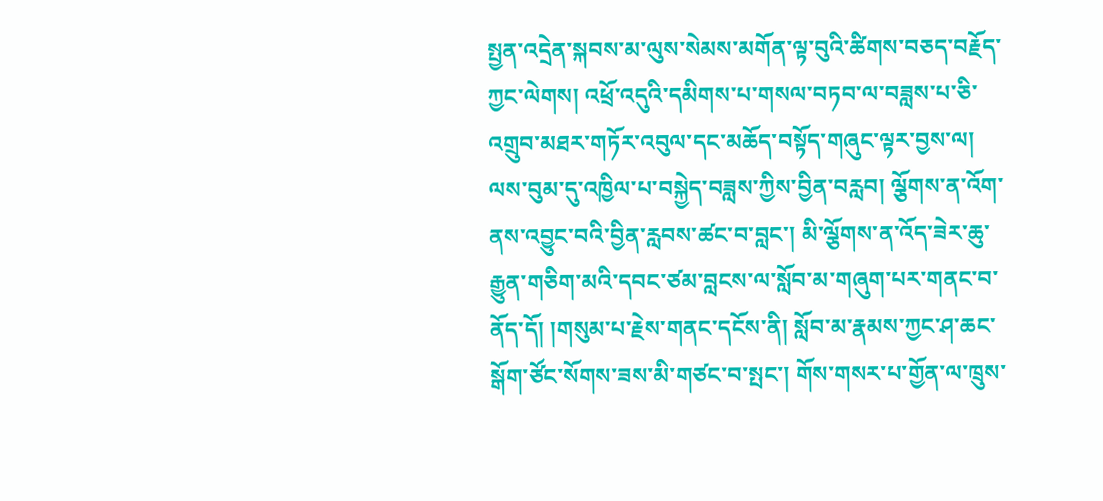སྤྱན་འདྲེན་སྐབས་མ་ལུས་སེམས་མགོན་ལྟ་བུའི་ཚིགས་བཅད་བརྗོད་ཀྱང་ལེགས། འཕྲོ་འདུའི་དམིགས་པ་གསལ་བཏབ་ལ་བཟླས་པ་ཅི་འགྲུབ་མཐར་གཏོར་འབུལ་དང་མཆོད་བསྟོད་གཞུང་ལྟར་བྱས་ལ། ལས་བུམ་དུ་འཁྱིལ་པ་བསྐྱེད་བཟླས་ཀྱིས་བྱིན་བརླབ། ལྕོགས་ན་འོག་ནས་འབྱུང་བའི་བྱིན་རླབས་ཚང་བ་བླང་། མི་ལྕོགས་ན་འོད་ཟེར་ཆུ་རྒྱུན་གཅིག་མའི་དབང་ཙམ་བླངས་ལ་སློབ་མ་གཞུག་པར་གནང་བ་ནོད་དོ། །གསུམ་པ་རྗེས་གནང་དངོས་ནི། སློབ་མ་རྣམས་ཀྱང་ཤ་ཆང་སྒོག་ཙོང་སོགས་ཟས་མི་གཙང་བ་སྤང་། གོས་གསར་པ་གྱོན་ལ་ཁྲུས་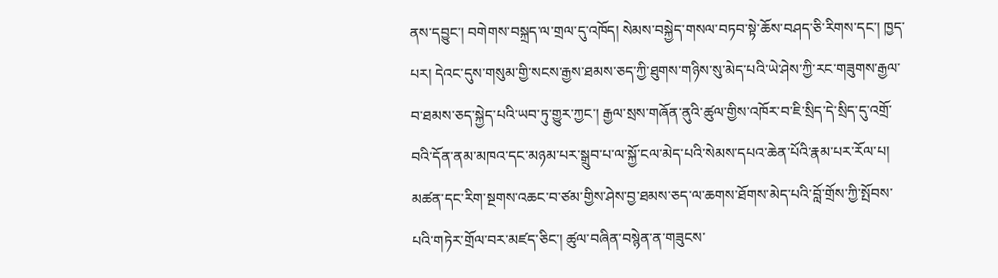ནས་དབྱུང་། བགེགས་བསྐྲད་ལ་གྲལ་དུ་འཁོད། སེམས་བསྐྱེད་གསལ་བཏབ་སྟེ་ཆོས་བཤད་ཅི་རིགས་དང་། ཁྱད་པར། དེའང་དུས་གསུམ་གྱི་སངས་རྒྱས་ཐམས་ཅད་ཀྱི་ཐུགས་གཉིས་སུ་མེད་པའི་ཡེ་ཤེས་ཀྱི་རང་གཟུགས་རྒྱལ་བ་ཐམས་ཅད་སྐྱེད་པའི་ཡབ་ཏུ་གྱུར་ཀྱང་། རྒྱལ་སྲས་གཞོན་ནུའི་ཚུལ་གྱིས་འཁོར་བ་ཇི་སྲིད་དེ་སྲིད་དུ་འགྲོ་བའི་དོན་ནམ་མཁའ་དང་མཉམ་པར་སྒྲུབ་པ་ལ་སྐྱོ་ངལ་མེད་པའི་སེམས་དཔའ་ཆེན་པོའི་རྣམ་པར་རོལ་པ། མཚན་དང་རིག་སྔགས་འཆང་བ་ཙམ་གྱིས་ཤེས་བྱ་ཐམས་ཅད་ལ་ཆགས་ཐོགས་མེད་པའི་བློ་གྲོས་ཀྱི་སྤོབས་པའི་གཏེར་གྲོལ་བར་མཛད་ཅིང་། ཚུལ་བཞིན་བསྙེན་ན་གཟུངས་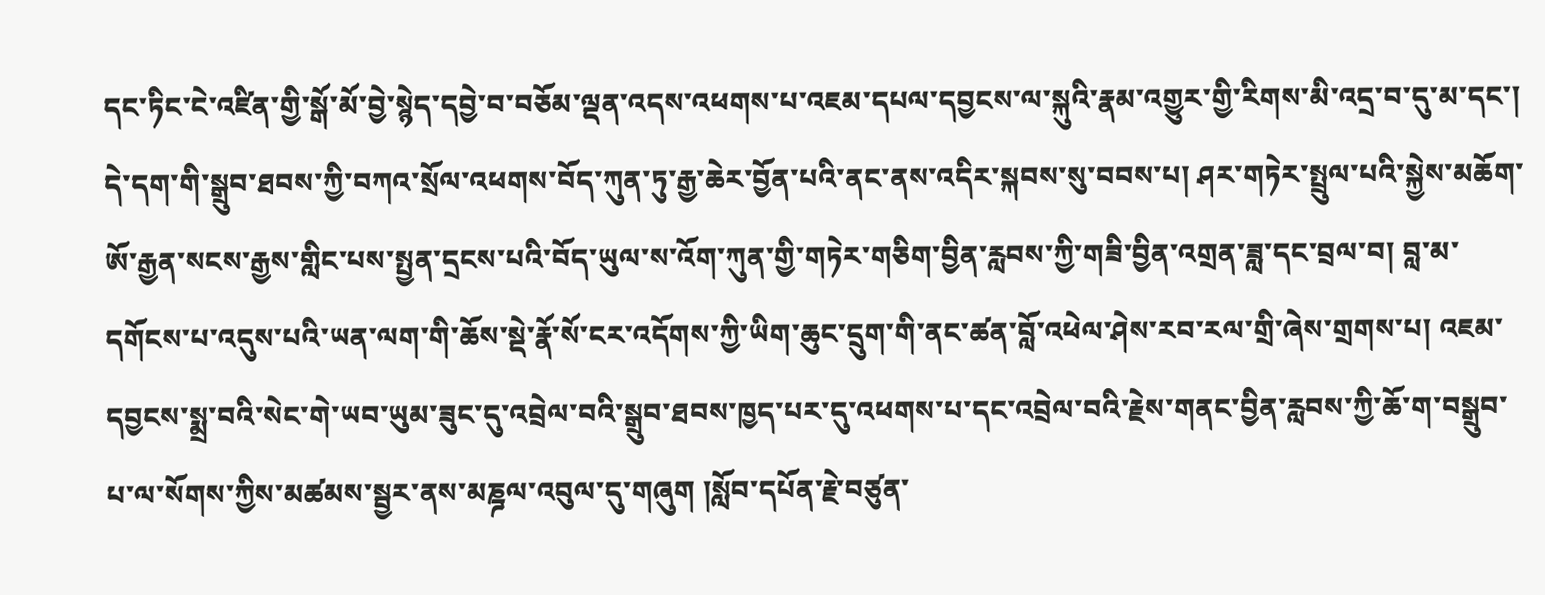དང་ཏིང་ངེ་འཛིན་གྱི་སྒོ་མོ་བྱེ་སྙེད་དབྱེ་བ་བཅོམ་ལྡན་འདས་འཕགས་པ་འཇམ་དཔལ་དབྱངས་ལ་སྐུའི་རྣམ་འགྱུར་གྱི་རིགས་མི་འདྲ་བ་དུ་མ་དང་། དེ་དག་གི་སྒྲུབ་ཐབས་ཀྱི་བཀའ་སྲོལ་འཕགས་བོད་ཀུན་ཏུ་རྒྱ་ཆེར་བྱོན་པའི་ནང་ནས་འདིར་སྐབས་སུ་བབས་པ། ཤར་གཏེར་སྤྲུལ་པའི་སྐྱེས་མཆོག་ཨོ་རྒྱན་སངས་རྒྱས་གླིང་པས་སྤྱན་དྲངས་པའི་བོད་ཡུལ་ས་འོག་ཀུན་གྱི་གཏེར་གཅིག་བྱིན་རླབས་ཀྱི་གཟི་བྱིན་འགྲན་ཟླ་དང་བྲལ་བ། བླ་མ་དགོངས་པ་འདུས་པའི་ཡན་ལག་གི་ཆོས་སྡེ་རྣོ་སོ་ངར་འདོགས་ཀྱི་ཡིག་ཆུང་དྲུག་གི་ནང་ཚན་བློ་འཕེལ་ཤེས་རབ་རལ་གྲི་ཞེས་གྲགས་པ། འཇམ་དབྱངས་སྨྲ་བའི་སེང་གེ་ཡབ་ཡུམ་ཟུང་དུ་འབྲེལ་བའི་སྒྲུབ་ཐབས་ཁྱད་པར་དུ་འཕགས་པ་དང་འབྲེལ་བའི་རྗེས་གནང་བྱིན་རླབས་ཀྱི་ཆོ་ག་བསྒྲུབ་པ་ལ་སོགས་ཀྱིས་མཚམས་སྦྱར་ནས་མཎྜལ་འབུལ་དུ་གཞུག །སློབ་དཔོན་རྗེ་བཙུན་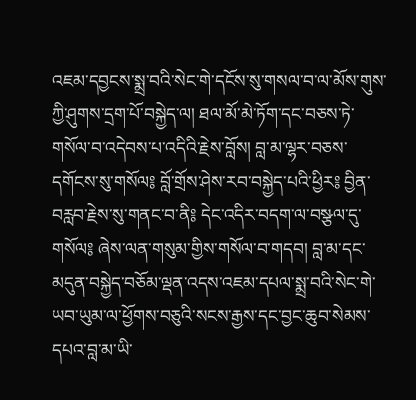འཇམ་དབྱངས་སྨྲ་བའི་སེང་གེ་དངོས་སུ་གསལ་བ་ལ་མོས་གུས་ཀྱི་ཤུགས་དྲག་པོ་བསྐྱེད་ལ། ཐལ་མོ་མེ་ཏོག་དང་བཅས་ཏེ་གསོལ་བ་འདེབས་པ་འདིའི་རྗེས་བློས། བླ་མ་ལྷར་བཅས་དགོངས་སུ་གསོལ༔ བློ་གྲོས་ཤེས་རབ་བསྐྱེད་པའི་ཕྱིར༔ བྱིན་བརླབ་རྗེས་སུ་གནང་བ་ནི༔ དེང་འདིར་བདག་ལ་བསྩལ་དུ་གསོལ༔ ཞེས་ལན་གསུམ་གྱིས་གསོལ་བ་གདབ། བླ་མ་དང་མདུན་བསྐྱེད་བཅོམ་ལྡན་འདས་འཇམ་དཔལ་སྨྲ་བའི་སེང་གེ་ཡབ་ཡུམ་ལ་ཕྱོགས་བཅུའི་སངས་རྒྱས་དང་བྱང་ཆུབ་སེམས་དཔའ་བླ་མ་ཡི་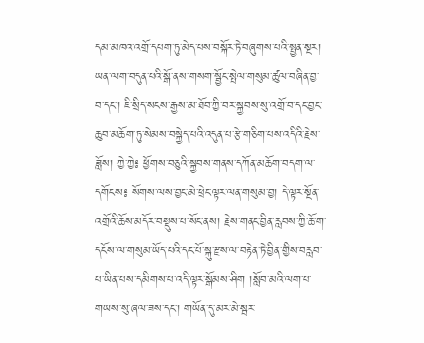དམ་མཁའ་འགྲོ་དཔག་ཏུ་མེད་པས་བསྐོར་ཏེ་བཞུགས་པའི་སྤྱན་སྔར། ཡན་ལག་བདུན་པའི་སྒོ་ནས་གསག་སྦྱོང་སྤེལ་གསུམ་ཚུལ་བཞིན་བྱ་བ་དང་། ཇི་སྲིད་སངས་རྒྱས་མ་ཐོབ་ཀྱི་བར་སྐྱབས་སུ་འགྲོ་བ་དང་བྱང་ཆུབ་མཆོག་ཏུ་སེམས་བསྐྱེད་པའི་འདུན་པ་རྩེ་གཅིག་པས་འདིའི་རྗེས་ཟློས། ཀྱེ་ཀྱེ༔ ཕྱོགས་བཅུའི་སྐྱབས་གནས་དཀོན་མཆོག་བདག་ལ་དགོངས༔ སོགས་ལས་བྱང་མེ་ཕྲེང་ལྟར་ལན་གསུམ་བྱ། དེ་ལྟར་སྔོན་འགྲོའི་ཆོས་མདོར་བསྡུས་པ་སོང་ནས། རྗེས་གནང་བྱིན་རླབས་ཀྱི་ཆོ་ག་དངོས་ལ་གསུམ་ཡོད་པའི་དང་པོ་སྐུ་རྫས་ལ་བརྟེན་ཏེ་བྱིན་གྱིས་བརླབ་པ་ཡིན་པས་དམིགས་པ་འདི་ལྟར་སྒོམས་ཤིག །སློབ་མའི་ལག་པ་གཡས་སུ་ཞལ་ཟས་དང་། གཡོན་དུ་མར་མེ་སྦར་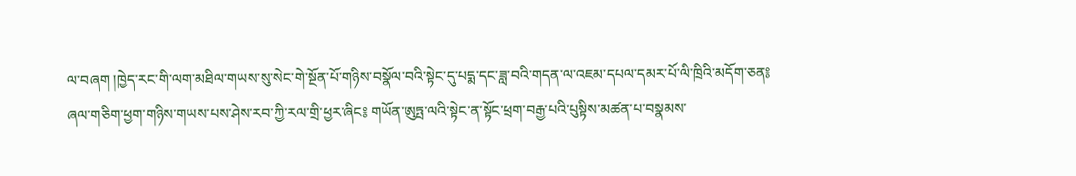ལ་བཞག །ཁྱེད་རང་གི་ལག་མཐིལ་གཡས་སུ་སེང་གེ་སྔོན་པོ་གཉིས་བསྣོལ་བའི་སྟེང་དུ་པདྨ་དང་ཟླ་བའི་གདན་ལ་འཇམ་དཔལ་དམར་པོ་ལི་ཁྲིའི་མདོག་ཅན༔ ཞལ་གཅིག་ཕྱག་གཉིས་གཡས་པས་ཤེས་རབ་ཀྱི་རལ་གྲི་ཕྱར་ཞིང༔ གཡོན་ཨུཏྤ་ལའི་སྟེང་ན་སྟོང་ཕྲག་བརྒྱ་པའི་པུསྟིས་མཚན་པ་བསྣམས་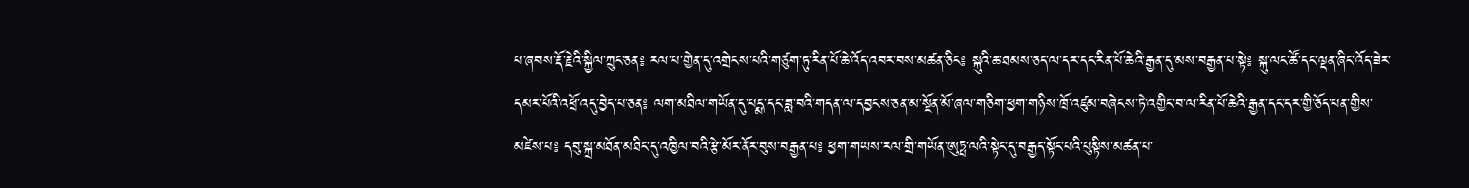པ་ཞབས་རྡོ་རྗེའི་སྐྱིལ་ཀྲུང་ཅན༔ རལ་པ་གྱེན་དུ་འགྲེངས་པའི་གཙུག་ཏུ་རིན་པོ་ཆེ་འོད་འབར་བས་མཚན་ཅིང༔ སྐུའི་ཆ་ཐམས་ཅད་ལ་དར་དང་རིན་པོ་ཆེའི་རྒྱན་དུ་མས་བརྒྱན་པ་སྟེ༔ སྐུ་ལང་ཚོ་དང་ལྡན་ཞིང་འོད་ཟེར་དམར་པོའི་འཕྲོ་འདུ་བྱེད་པ་ཅན༔ ལག་མཐིལ་གཡོན་དུ་པདྨ་དང་ཟླ་བའི་གདན་ལ་དབྱངས་ཅན་མ་སྔོན་མོ་ཞལ་གཅིག་ཕྱག་གཉིས་ཁྲོ་འཛུམ་བཞེངས་ཏེ་འགྱིང་བ་ལ་རིན་པོ་ཆེའི་རྒྱན་དང་དར་གྱི་ཅོད་པན་གྱིས་མཛེས་པ༔ དབུ་སྐྲ་མཐོན་མཐིང་དུ་འཁྱིལ་བའི་རྩེ་མོར་ནོར་བུས་བརྒྱན་པ༔ ཕྱག་གཡས་རལ་གྲི་གཡོན་ཨུཏྤ་ལའི་སྟེང་དུ་བརྒྱད་སྟོང་པའི་པུསྟིས་མཚན་པ་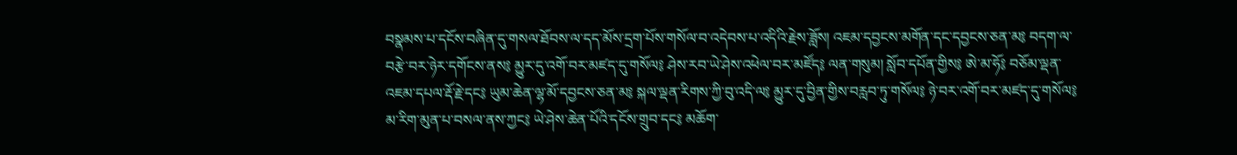བསྣམས་པ་དངོས་བཞིན་དུ་གསལ་ཐོབས་ལ་དད་མོས་དྲག་པོས་གསོལ་བ་འདེབས་པ་འདིའི་རྗེས་ཟློས། འཇམ་དབྱངས་མགོན་དང་དབྱངས་ཅན་མ༔ བདག་ལ་བརྩེ་བར་ཉེར་དགོངས་ནས༔ མྱུར་དུ་འགོ་བར་མཛད་དུ་གསོལ༔ ཤེས་རབ་ཡེ་ཤེས་འཕེལ་བར་མཛོད༔ ལན་གསུམ། སློབ་དཔོན་གྱིས༔ ཨེ་མ་ཧོ༔ བཅོམ་ལྡན་འཇམ་དཔལ་རྡོ་རྗེ་དང༔ ཡུམ་ཆེན་ལྷ་མོ་དབྱངས་ཅན་མ༔ སྐལ་ལྡན་རིགས་ཀྱི་བུ་འདི་ལ༔ མྱུར་དུ་བྱིན་གྱིས་བརླབ་ཏུ་གསོལ༔ ཉེ་བར་འགོ་བར་མཛད་དུ་གསོལ༔ མ་རིག་མུན་པ་བསལ་ནས་ཀྱང༔ ཡེ་ཤེས་ཆེན་པོའི་དངོས་གྲུབ་དང༔ མཆོག་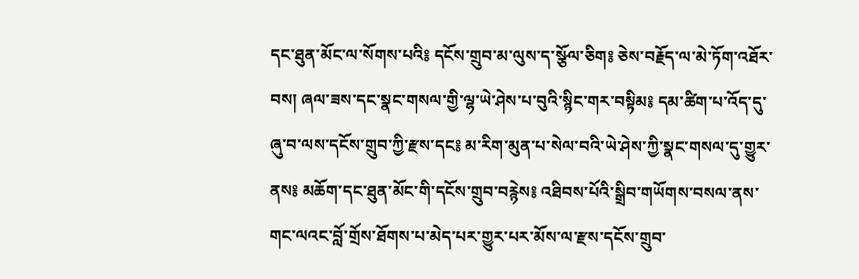དང་ཐུན་མོང་ལ་སོགས་པའི༔ དངོས་གྲུབ་མ་ལུས་ད་སྩོལ་ཅིག༔ ཅེས་བརྗོད་ལ་མེ་ཏོག་འཐོར་བས། ཞལ་ཟས་དང་སྣང་གསལ་གྱི་ལྷ་ཡེ་ཤེས་པ་བུའི་སྙིང་གར་བསྟིམ༔ དམ་ཚིག་པ་འོད་དུ་ཞུ་བ་ལས་དངོས་གྲུབ་ཀྱི་རྫས་དང༔ མ་རིག་མུན་པ་སེལ་བའི་ཡེ་ཤེས་ཀྱི་སྣང་གསལ་དུ་གྱུར་ནས༔ མཆོག་དང་ཐུན་མོང་གི་དངོས་གྲུབ་བརྙེས༔ འཐིབས་པོའི་སྒྲིབ་གཡོགས་བསལ་ནས་གང་ལའང་བློ་གྲོས་ཐོགས་པ་མེད་པར་གྱུར་པར་མོས་ལ་རྫས་དངོས་གྲུབ་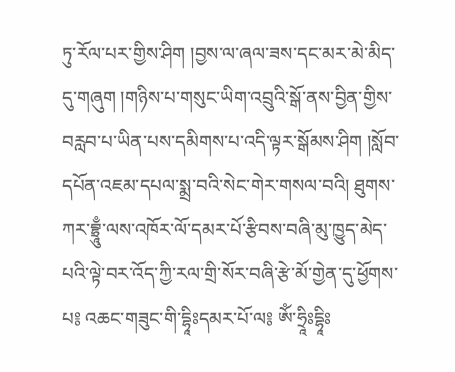ཏུ་རོལ་པར་གྱིས་ཤིག །བྱས་ལ་ཞལ་ཟས་དང་མར་མེ་མིད་དུ་གཞུག །གཉིས་པ་གསུང་ཡིག་འབྲུའི་སྒོ་ནས་བྱིན་གྱིས་བརླབ་པ་ཡིན་པས་དམིགས་པ་འདི་ལྟར་སྒོམས་ཤིག །སློབ་དཔོན་འཇམ་དཔལ་སྨྲ་བའི་སེང་གེར་གསལ་བའི། ཐུགས་ཀར་བྷྲཱུྃ་ལས་འཁོར་ལོ་དམར་པོ་རྩིབས་བཞི་མུ་ཁྱུད་མེད་པའི་ལྟེ་བར་འོད་ཀྱི་རལ་གྲི་སོར་བཞི་རྩེ་མོ་གྱེན་དུ་ཕྱོགས་པ༔ འཆང་གཟུང་གི་དྷཱིཿདམར་པོ་ལ༔ ཨོཾ་ཧྲཱིཿདྷཱིཿ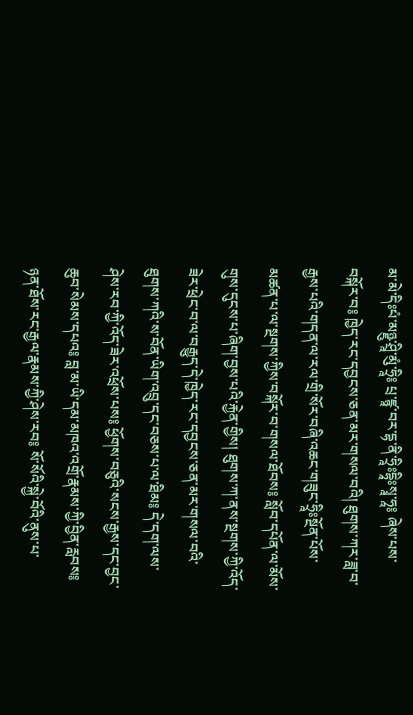མ་མེ་དིཿཔཾ་མཉྫུ་ཤྲཱི་མུཾ་ཧྲཱི༔ པྲ་ཛྙཱ་བར་དྷ་ནི་ཧྲཱིཿདྷཱིཿསྭཱ་ཧཱ༔ ཞེས་པས་བསྐོར་བ༔ ཁྱེད་རང་དབྱངས་ཅན་མར་གསལ་བའི། ཐུགས་ཀར་ཟླ་བ་རྒྱས་པའི་གདན་ལ་རལ་གྲི་སོར་བཞི་འཆང་གཟུང་ཧྲཱིཿསྔོན་པོས་མཚན་པ་ལ་སྔགས་ཀྱིས་བསྐོར་བ་གསལ་ཐོབས༔ སློབ་དཔོན་ལ་མོས་གུས་དུངས་པ་ཞིག་བྱས་པའི་རྐྱེན་གྱིས། ཐུགས་ཀ་ནས་སྔགས་ཀྱི་འོད་ཟེར་ཕྲེང་བ་ལ་བརྒྱུད་དེ་ཁྱེད་རང་དབྱངས་ཅན་མར་གསལ་བའི་ཐུགས་ཀའི་ས་བོན་ཡིག་འབྲུ་དང་བཅས་པ་ལ་ཐིམ༔ དེ་དག་ལས་ཤེས་རབ་ཀྱི་འོད་ཟེར་འཕྲོས་པས༔ ཕྱོགས་བཅུའི་སངས་རྒྱས་དང་བྱང་ཆུབ་སེམས་དཔའ༔ བླ་མ་ཡི་དམ་མཁའ་འགྲོ་རྣམས་ཀྱི་བྱིན་རླབས༔ ཉན་ཐོས་རང་རྒྱལ་རྣམས་ཀྱི་ཤེས་རབ༔ སོ་སོའི་སྐྱེ་བོའི་ནུས་པ་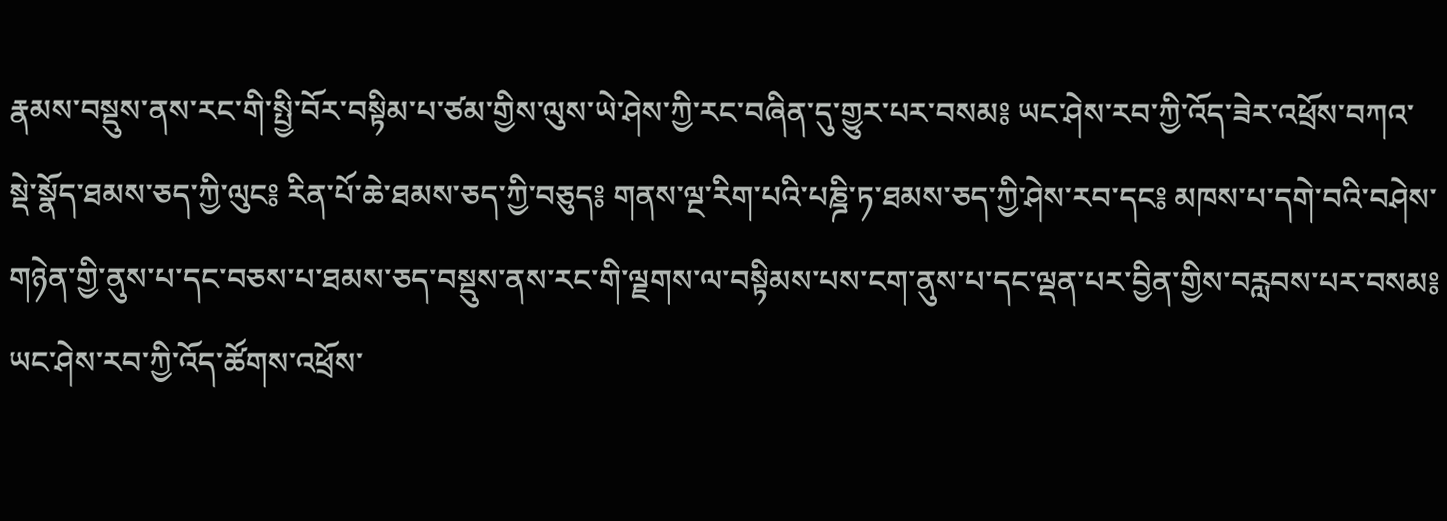རྣམས་བསྡུས་ནས་རང་གི་སྤྱི་བོར་བསྟིམ་པ་ཙམ་གྱིས་ལུས་ཡེ་ཤེས་ཀྱི་རང་བཞིན་དུ་གྱུར་པར་བསམ༔ ཡང་ཤེས་རབ་ཀྱི་འོད་ཟེར་འཕྲོས་བཀའ་སྡེ་སྣོད་ཐམས་ཅད་ཀྱི་ལུང༔ རིན་པོ་ཆེ་ཐམས་ཅད་ཀྱི་བཅུད༔ གནས་ལྔ་རིག་པའི་པཎྜི་ཏ་ཐམས་ཅད་ཀྱི་ཤེས་རབ་དང༔ མཁས་པ་དགེ་བའི་བཤེས་གཉེན་གྱི་ནུས་པ་དང་བཅས་པ་ཐམས་ཅད་བསྡུས་ནས་རང་གི་ལྗགས་ལ་བསྟིམས་པས་ངག་ནུས་པ་དང་ལྡན་པར་བྱིན་གྱིས་བརླབས་པར་བསམ༔ ཡང་ཤེས་རབ་ཀྱི་འོད་ཚོགས་འཕྲོས་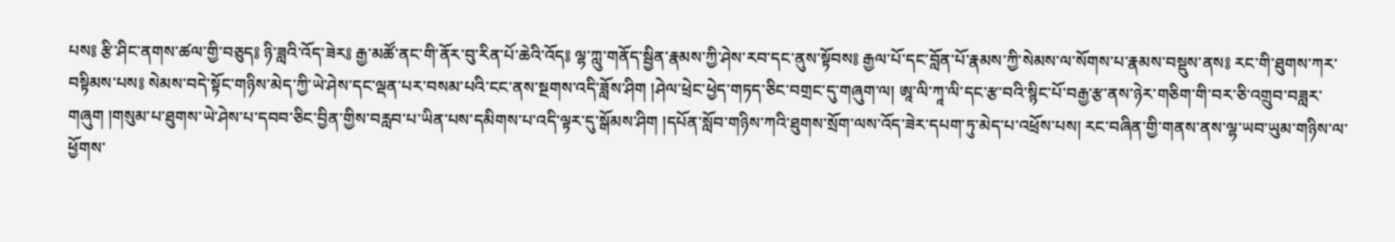པས༔ རྩི་ཤིང་ནགས་ཚལ་གྱི་བཅུད༔ ཉི་ཟླའི་འོད་ཟེར༔ རྒྱ་མཚོ་ནང་གི་ནོར་བུ་རིན་པོ་ཆེའི་འོད༔ ལྷ་ཀླུ་གནོད་སྦྱིན་རྣམས་ཀྱི་ཤེས་རབ་དང་ནུས་སྟོབས༔ རྒྱལ་པོ་དང་བློན་པོ་རྣམས་ཀྱི་སེམས་ལ་སོགས་པ་རྣམས་བསྡུས་ནས༔ རང་གི་ཐུགས་ཀར་བསྟིམས་པས༔ སེམས་བདེ་སྟོང་གཉིས་མེད་ཀྱི་ཡེ་ཤེས་དང་ལྡན་པར་བསམ་པའི་ངང་ནས་སྔགས་འདི་ཟློས་ཤིག །ཤེལ་ཕྲེང་ཕྱེད་གཏད་ཅིང་བགྲང་དུ་གཞུག་ལ། ཨཱ་ལི་ཀཱ་ལི་དང་རྩ་བའི་སྙིང་པོ་བརྒྱ་རྩ་ནས་ཉེར་གཅིག་གི་བར་ཅི་འགྲུབ་བཟླར་གཞུག །གསུམ་པ་ཐུགས་ཡེ་ཤེས་པ་དབབ་ཅིང་བྱིན་གྱིས་བརླབ་པ་ཡིན་པས་དམིགས་པ་འདི་ལྟར་དུ་སྒོམས་ཤིག །དཔོན་སློབ་གཉིས་ཀའི་ཐུགས་སྲོག་ལས་འོད་ཟེར་དཔག་ཏུ་མེད་པ་འཕྲོས་པས། རང་བཞིན་གྱི་གནས་ནས་ལྷ་ཡབ་ཡུམ་གཉིས་ལ་ཕྱོགས་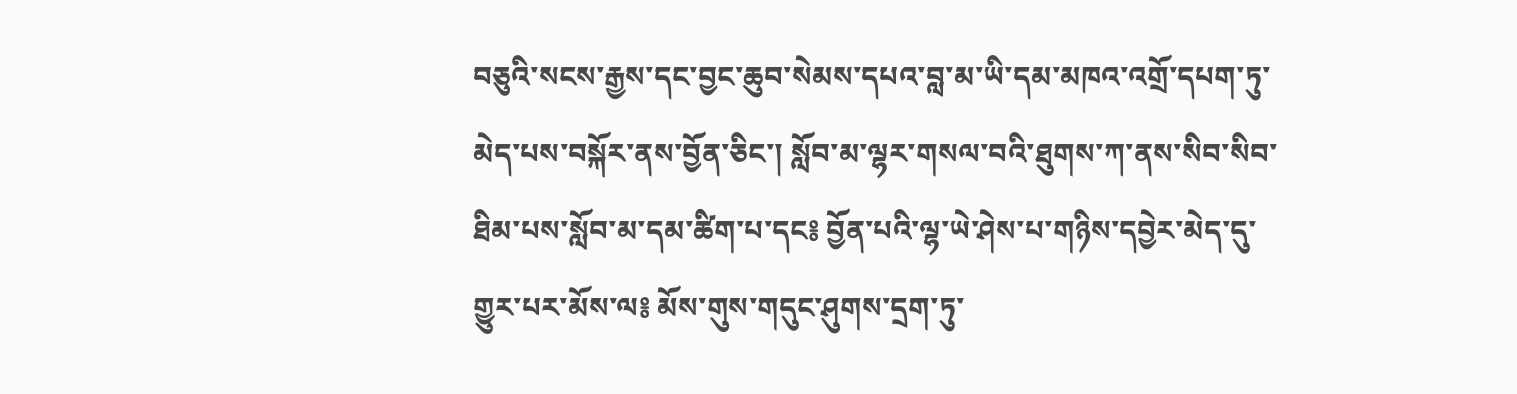བཅུའི་སངས་རྒྱས་དང་བྱང་ཆུབ་སེམས་དཔའ་བླ་མ་ཡི་དམ་མཁའ་འགྲོ་དཔག་ཏུ་མེད་པས་བསྐོར་ནས་བྱོན་ཅིང་། སློབ་མ་ལྷར་གསལ་བའི་ཐུགས་ཀ་ནས་སིབ་སིབ་ཐིམ་པས་སློབ་མ་དམ་ཚིག་པ་དང༔ བྱོན་པའི་ལྷ་ཡེ་ཤེས་པ་གཉིས་དབྱེར་མེད་དུ་གྱུར་པར་མོས་ལ༔ མོས་གུས་གདུང་ཤུགས་དྲག་ཏུ་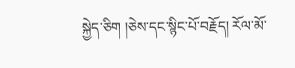སྐྱེད་ཅིག །ཅེས་དང་སྙིང་པོ་བརྗོད། རོལ་མོ་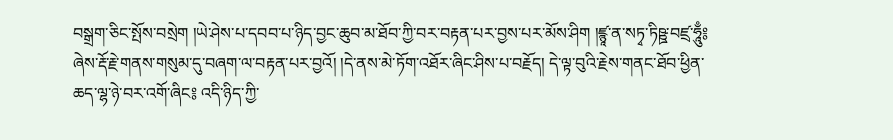བསྒྲག་ཅིང་སྤོས་བསྲེག །ཡེ་ཤེས་པ་དབབ་པ་ཉིད་བྱང་ཆུབ་མ་ཐོབ་ཀྱི་བར་བརྟན་པར་བྱས་པར་མོས་ཤིག །ཛྙཱ་ན་སཏྭ་ཏིཥྛ་བཛྲ་ཧཱུྃ༔ ཞེས་རྡོ་རྗེ་གནས་གསུམ་དུ་བཞག་ལ་བརྟན་པར་བྱའོ། །དེ་ནས་མེ་ཏོག་འཐོར་ཞིང་ཤིས་པ་བརྗོད། དེ་ལྟ་བུའི་རྗེས་གནང་ཐོབ་ཕྱིན་ཆད་ལྷ་ཉེ་བར་འགོ་ཞིང༔ འདི་ཉིད་ཀྱི་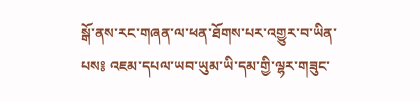སྒོ་ནས་རང་གཞན་ལ་ཕན་ཐོགས་པར་འགྱུར་བ་ཡིན་པས༔ འཇམ་དཔལ་ཡབ་ཡུམ་ཡི་དམ་གྱི་ལྷར་གཟུང་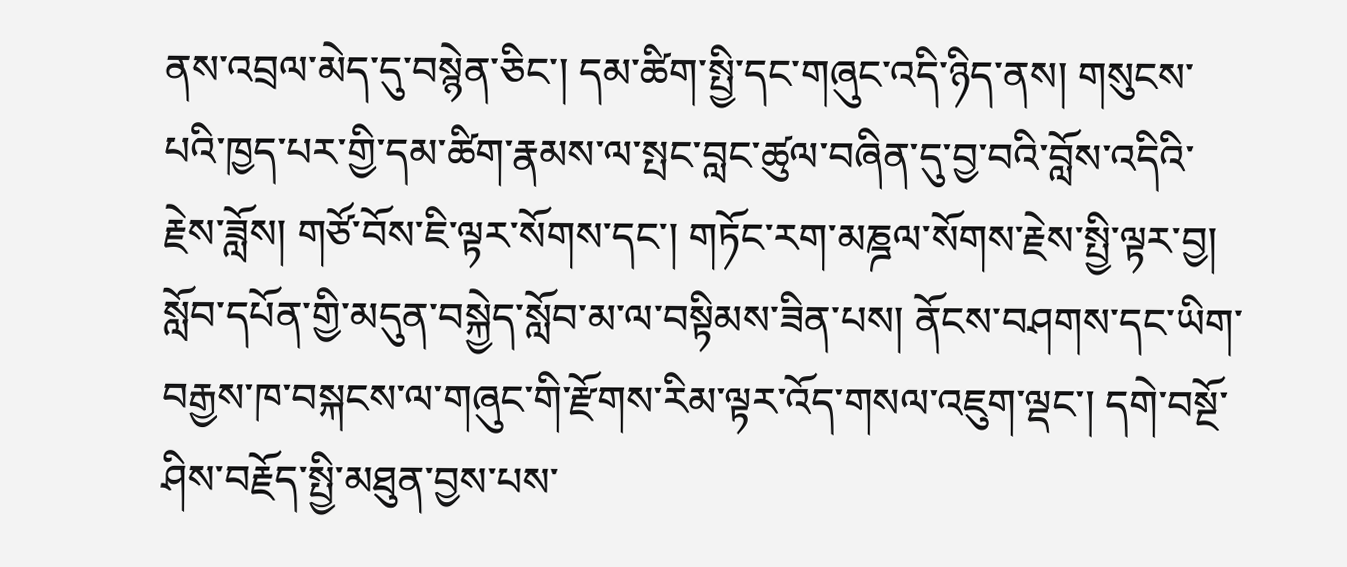ནས་འབྲལ་མེད་དུ་བསྙེན་ཅིང་། དམ་ཚིག་སྤྱི་དང་གཞུང་འདི་ཉིད་ནས། གསུངས་པའི་ཁྱད་པར་གྱི་དམ་ཚིག་རྣམས་ལ་སྤང་བླང་ཚུལ་བཞིན་དུ་བྱ་བའི་བློས་འདིའི་རྗེས་ཟློས། གཙོ་བོས་ཇི་ལྟར་སོགས་དང་། གཏོང་རག་མཎྜལ་སོགས་རྗེས་སྤྱི་ལྟར་བྱ། སློབ་དཔོན་གྱི་མདུན་བསྐྱེད་སློབ་མ་ལ་བསྟིམས་ཟིན་པས། ནོངས་བཤགས་དང་ཡིག་བརྒྱས་ཁ་བསྐངས་ལ་གཞུང་གི་རྫོགས་རིམ་ལྟར་འོད་གསལ་འཇུག་ལྡང་། དགེ་བསྔོ་ཤིས་བརྗོད་སྤྱི་མཐུན་བྱས་པས་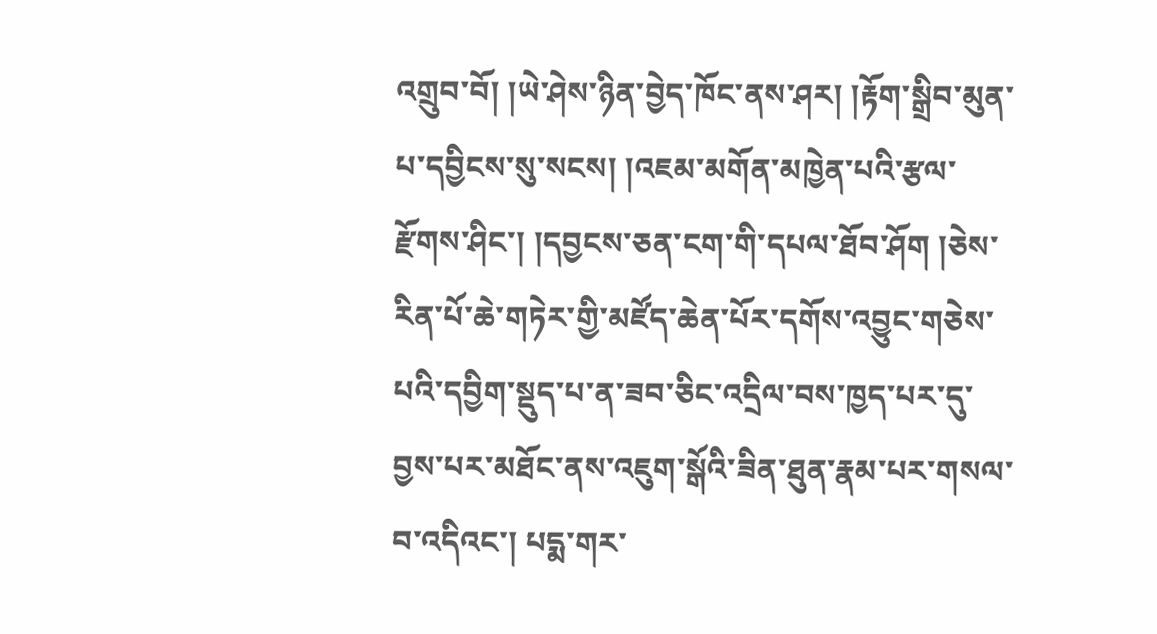འགྲུབ་བོ། །ཡེ་ཤེས་ཉིན་བྱེད་ཁོང་ནས་ཤར། །རྟོག་སྒྲིབ་མུན་པ་དབྱིངས་སུ་སངས། །འཇམ་མགོན་མཁྱེན་པའི་རྩལ་རྫོགས་ཤིང་། །དབྱངས་ཅན་ངག་གི་དཔལ་ཐོབ་ཤོག །ཅེས་རིན་པོ་ཆེ་གཏེར་གྱི་མཛོད་ཆེན་པོར་དགོས་འབྱུང་གཅེས་པའི་དབྱིག་སྡུད་པ་ན་ཟབ་ཅིང་འདྲིལ་བས་ཁྱད་པར་དུ་བྱས་པར་མཐོང་ནས་འཇུག་སྒོའི་ཟིན་ཐུན་རྣམ་པར་གསལ་བ་འདིའང་། པདྨ་གར་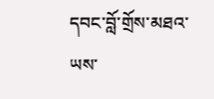དབང་བློ་གྲོས་མཐའ་ཡས་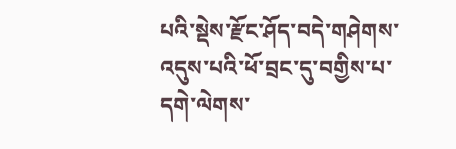པའི་སྡེས་རྫོང་ཤོད་བདེ་གཤེགས་འདུས་པའི་ཕོ་བྲང་དུ་བགྱིས་པ་དགེ་ལེགས་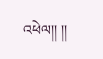འཕེལ།། །།